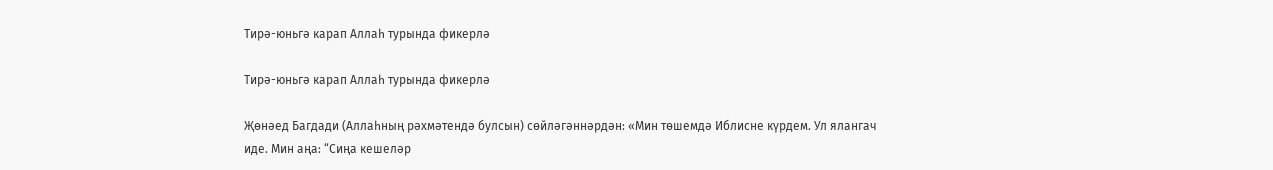Тирә-юньгә карап Аллаһ турында фикерлә

Тирә-юньгә карап Аллаһ турында фикерлә

Җөнәед Багдади (Аллаһның рәхмәтендә булсын) сөйләгәннәрдән: «Мин төшемдә Иблисне күрдем. Ул ялангач иде. Мин аңа: “Сиңа кешеләр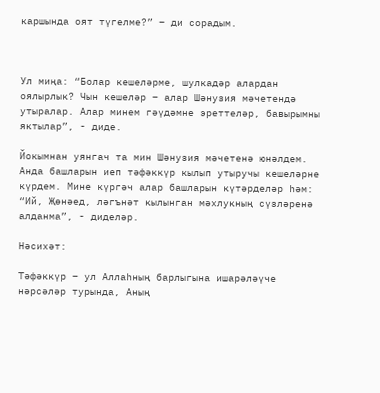каршында оят түгелме?” – ди сорадым.



Ул миңа: “Болар кешеләрме, шулкадәр алардан оялырлык? Чын кешеләр – алар Шәнузия мәчетендә утыралар. Алар минем гәүдәмне эреттеләр, бавырымны яктылар”, - диде.

Йокымнан уянгач та мин Шәнузия мәчетенә юнәлдем. Анда башларын иеп тәфәккүр кылып утыручы кешеләрне күрдем. Мине күргәч алар башларын күтәрделәр һәм: “Ий, Җөнәед, ләгънәт кылынган мәхлукның сүзләренә алданма”, - диделәр.

Нәсихәт:

Тәфәккүр – ул Аллаһның барлыгына ишарәләүче нәрсәләр турында, Аның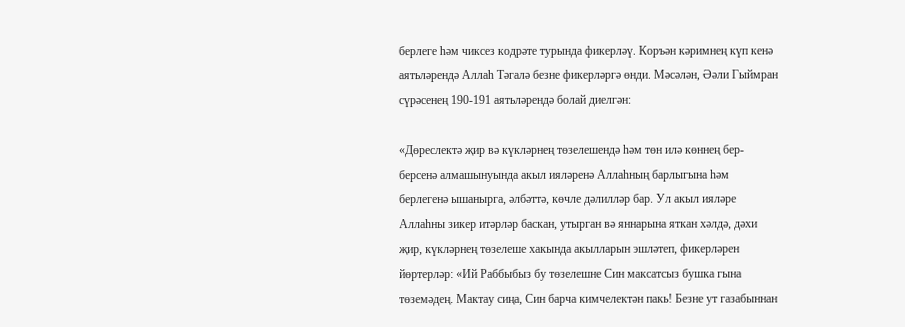берлеге һәм чиксез кодрәте турында фикерләү. Коръән кәримнең күп кенә аятьләрендә Аллаһ Тәгалә безне фикерләргә өнди. Мәсәлән, Әәли Гыймран сүрәсенең 190-191 аятьләрендә болай диелгән:

«Дөреслектә җир вә күкләрнең төзелешендә һәм төн илә көннең бер-берсенә алмашынуында акыл ияләренә Аллаһның барлыгына һәм берлегенә ышанырга, әлбәттә, көчле дәлилләр бар. Ул акыл ияләре Аллаһны зикер итәрләр баскан, утырган вә яннарына яткан хәлдә, дәхи җир, күкләрнең төзелеше хакында акылларын эшләтеп, фикерләрен йөртерләр: «Ий Раббыбыз бу төзелешне Син максатсыз бушка гына төземәдең. Мактау сиңа, Син барча кимчелектән пакь! Безне ут газабыннан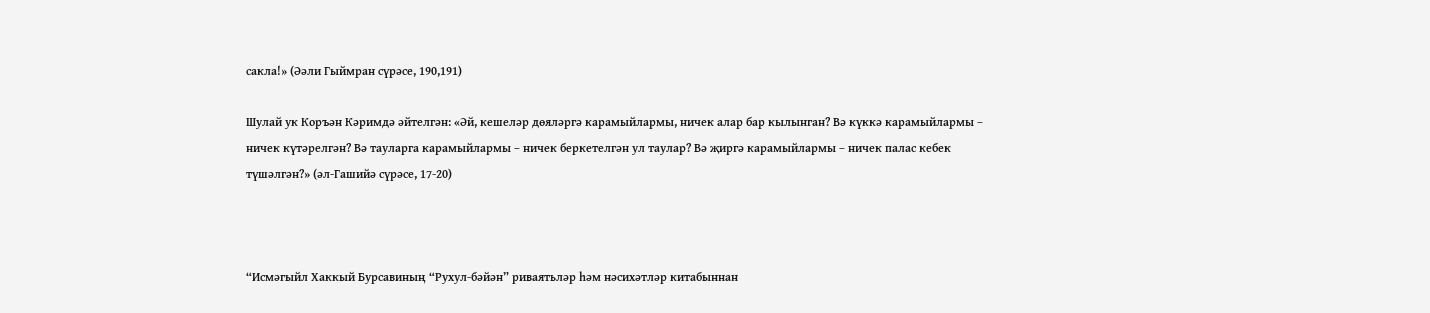сакла!» (Әәли Гыймран сүрәсе, 190,191)

Шулай ук Коръән Кәримдә әйтелгән: «Әй, кешеләр дөяләргә карамыйлармы, ничек алар бар кылынган? Вә күккә карамыйлармы – ничек күтәрелгән? Вә тауларга карамыйлармы – ничек беркетелгән ул таулар? Вә җиргә карамыйлармы – ничек палас кебек түшәлгән?» (әл-Гашийә сүрәсе, 17-20)



“Исмәгыйл Хаккый Бурсавиның “Рухул-бәйән” риваятьләр һәм нәсихәтләр китабыннан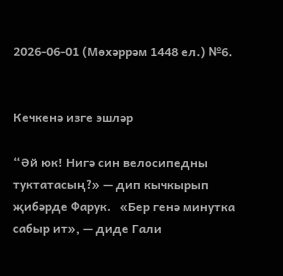2026-06-01 (Мөхәррәм 1448 ел.) №6.


Кечкенә изге эшләр

“Әй юк! Нигә син велосипедны туктатасың?» — дип кычкырып җибәрде Фарук.   «Бер генә минутка сабыр ит», — диде Гали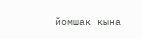йомшак кына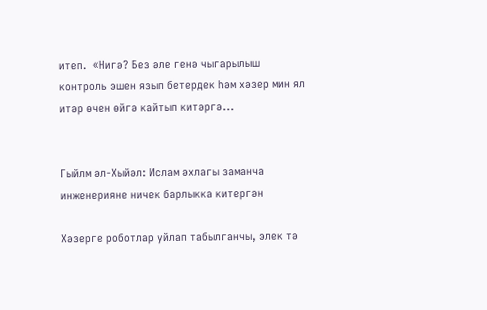итеп.  «Нигә? Без әле генә чыгарылыш контроль эшен язып бетердек һәм хәзер мин ял итәр өчен өйгә кайтып китәргә...


Гыйлм әл-Хыйәл: Ислам әхлагы заманча инженерияне ничек барлыкка китергән

Хәзерге роботлар уйлап табылганчы, элек тә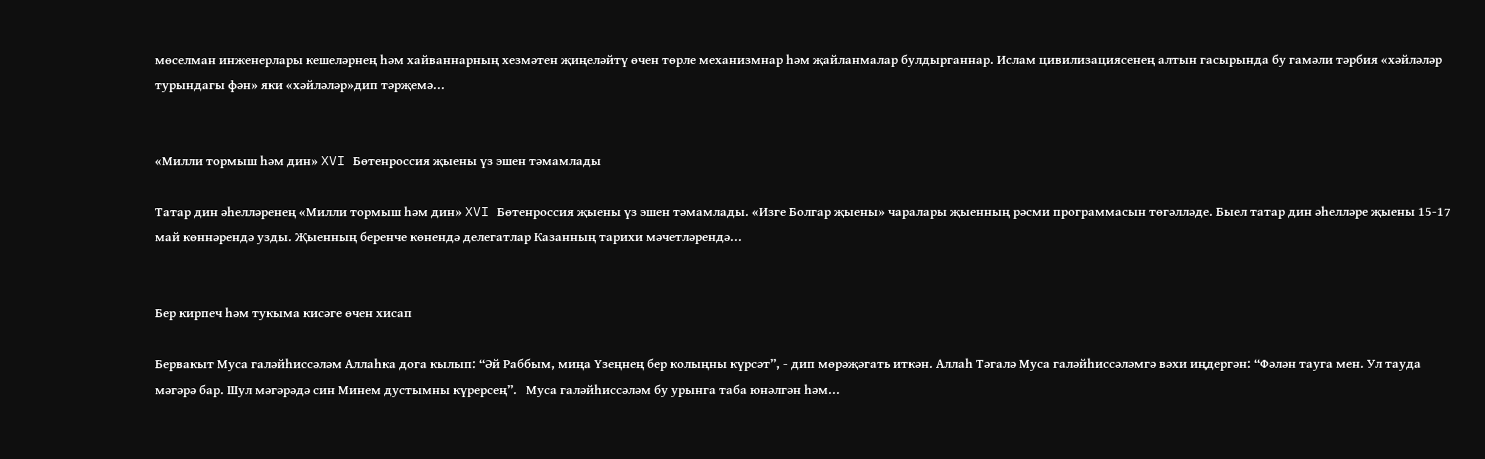мөселман инженерлары кешеләрнең һәм хайваннарның хезмәтен җиңеләйтү өчен төрле механизмнар һәм җайланмалар булдырганнар. Ислам цивилизациясенең алтын гасырында бу гамәли тәрбия «хәйләләр турындагы фән» яки «хәйләләр»дип тәрҗемә...


«Милли тормыш һәм дин» XVI Бөтенроссия җыены үз эшен тәмамлады

Татар дин әһелләренең «Милли тормыш һәм дин» XVI Бөтенроссия җыены үз эшен тәмамлады. «Изге Болгар җыены» чаралары җыенның рәсми программасын төгәлләде. Быел татар дин әһелләре җыены 15-17 май көннәрендә узды. Җыенның беренче көнендә делегатлар Казанның тарихи мәчетләрендә...


Бер кирпеч һәм тукыма кисәге өчен хисап

Бервакыт Муса галәйһиссәләм Аллаһка дога кылып: “Әй Раббым, миңа Үзеңнең бер колыңны күрсәт”, - дип мөрәҗәгать иткән. Аллаһ Тәгалә Муса галәйһиссәләмгә вәхи иңдергән: “Фәлән тауга мен. Ул тауда мәгәрә бар. Шул мәгәрәдә син Минем дустымны күрерсең”.   Муса галәйһиссәләм бу урынга таба юнәлгән һәм...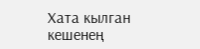Хата кылган кешенең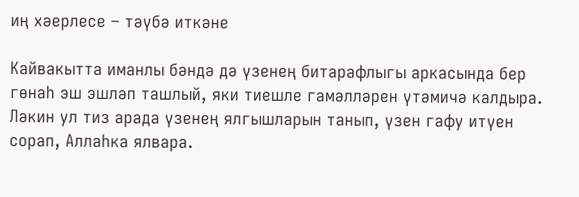иң хәерлесе – тәүбә иткәне

Кайвакытта иманлы бәндә дә үзенең битарафлыгы аркасында бер гөнаһ эш эшләп ташлый, яки тиешле гамәлләрен үтәмичә калдыра. Ләкин ул тиз арада үзенең ялгышларын танып, үзен гафу итүен сорап, Аллаһка ялвара.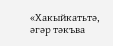«Хакыйкатьтә, әгәр тәкъва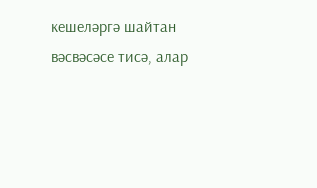кешеләргә шайтан вәсвәсәсе тисә, алар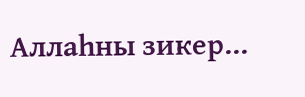Аллаһны зикер...